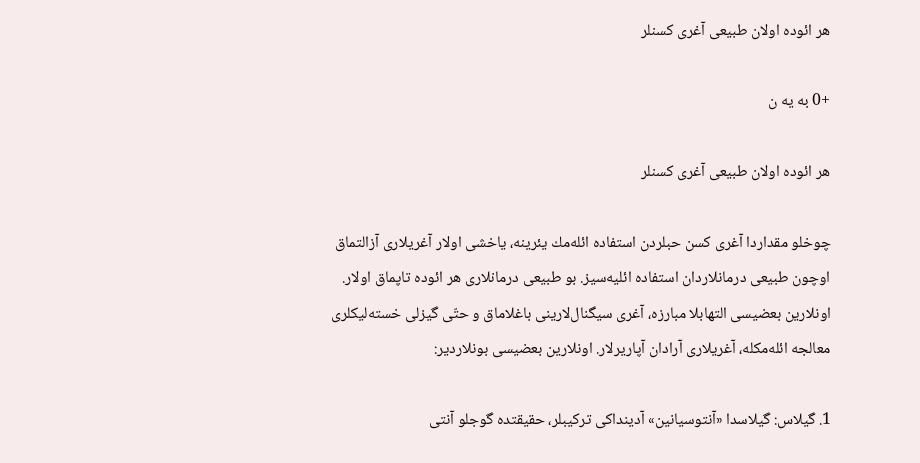هر ائوده اولان طبیعی آغری كسنلر

+0 به یه ن

هر ائوده اولان طبیعی آغری كسنلر

چوخلو مقداردا آغری كسن حبلردن استفاده ائله‌مك یئرینه، یاخشی اولار آغریلاری آزالتماق اوچون طبیعی درمانلاردان استفاده ائلیه‌سیز. بو طبیعی درمانلاری هر ائوده تاپماق اولار. اونلارین بعضیسی التهابلا مبارزه، آغری سیگنال‌لارینی باغلاماق و حتّی گیزلی خسته‌لیكلری معالجه ائله‌مكله، آغریلاری آرادان آپاریرلار. اونلارین بعضیسی بونلاردیر:

1. گیلاس: گیلاسدا «آنتوسیانین» آدینداكی تركیبلر، حقیقتده گوجلو آنتی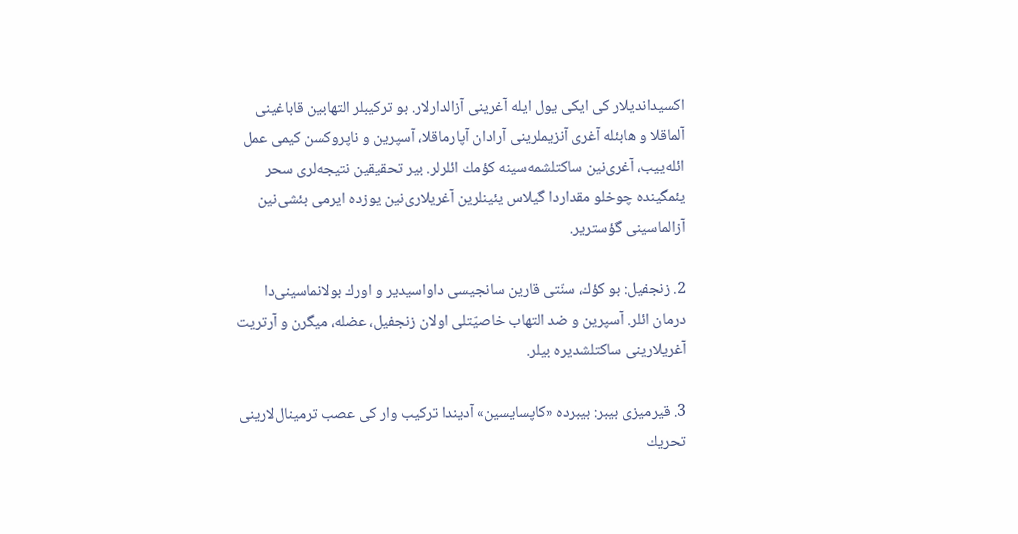اكسیداندیلار كی ایكی یول ایله آغرینی آزالدارلار. بو تركیبلر التهابین قاباغینی آلماقلا و هابئله آغری آنزیملرینی آرادان آپارماقلا، آسپرین و ناپروكسن كیمی عمل ائله‌ییب، آغری‌نین ساكتلشمه‌سینه كؤمك ائلرلر. بیر تحقیقین نتیجه‌لری سحر یئمگینده چوخلو مقداردا گیلاس یئینلرین آغریلاری‌نین یوزده ایرمی بئشی‌نین آزالماسینی گؤستریر.

2. زنجفیل: بو كؤك، سنّتی قارین سانجیسی داواسیدیر و اورك بولانماسینی‌دا درمان ائلر. آسپرین و ضد التهاب خاصیّتلی اولان زنجفیل، عضله، میگرن و آرتریت آغریلارینی ساكتلشدیره بیلر.

3. قیرمیزی بیبر: بیبرده «كاپسایسین» آدیندا تركیب وار كی عصب ترمینال‌لارینی تحریك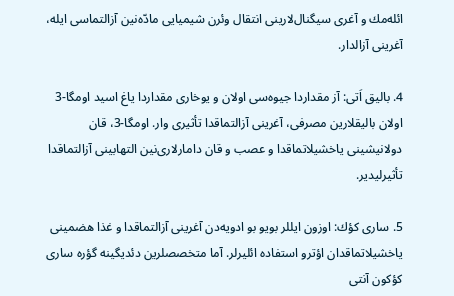ائله‌مك و آغری سیگنال‌لارینی انتقال وئرن شیمیایی مادّه‌نین آزالتماسی ایله، آغرینی آزالدار.

4. بالیق اَتی: آز مقداردا جیوه‌سی اولان و یوخاری مقداردا یاغ اسید اومگا-3 اولان بالیقلارین مصرفی، آغرینی آزالتماقدا تأثیری وار. اومگا-3، قان دولانیشینی یاخشیلاتماقدا و عصب و قان دامارلاری‌نین التهابینی آزالتماقدا تأثیرلیدیر.

5. ساری كؤك: اوزون ایللر بویو بو ادویه‌دن آغرینی آزالتماقدا و غذا هضمینی یاخشیلاتماقدان اؤترو استفاده ائلیرلر. آما متخصصلرین دئدیگینه گؤره ساری كؤكون آنتی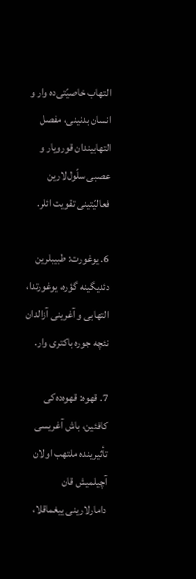التهاب خاصیّتی‌ده وار و انسان بدنینی، مفصل التهابیندان قورویار و عصبی سلّول‌لارین فعالیّتینی تقویت ائلر.

6. یوغورت: طبیبلرین دئدیگینه گؤره، یوغورتدا، التهابی و آغرینی آزالدان نئچه جوره باكتری وار.

7. قهوه: قهوه‌ده‌كی كافئین، باش آغریسی تأثیرینده ملتهب اولان آچیلمیش قان دامارلارینی ییغماقلا،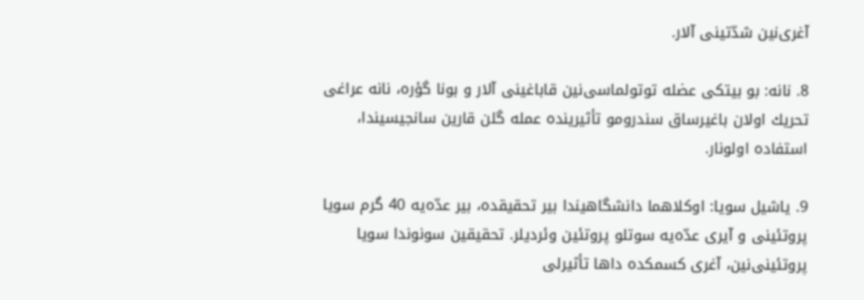آغری‌نین شدّتینی آلار.

8. نانه: بو بیتكی عضله توتولماسی‌نین قاباغینی آلار و بونا گؤره، نانه عراغی تحریك اولان باغیرساق سندرومو تأثیرینده عمله گلن قارین سانجیسیندا، استفاده اولونار.

9. یاشیل سویا: اوكلاهما دانشگاهیندا بیر تحقیقده، بیر عدّه‌یه 40 گرم سویا پروتئینی و آیری عدّه‌یه سوتلو پروتئین وئردیلر. تحقیقین سونوندا سویا پروتئینی‌نین، آغری كسمكده داها تأثیرلی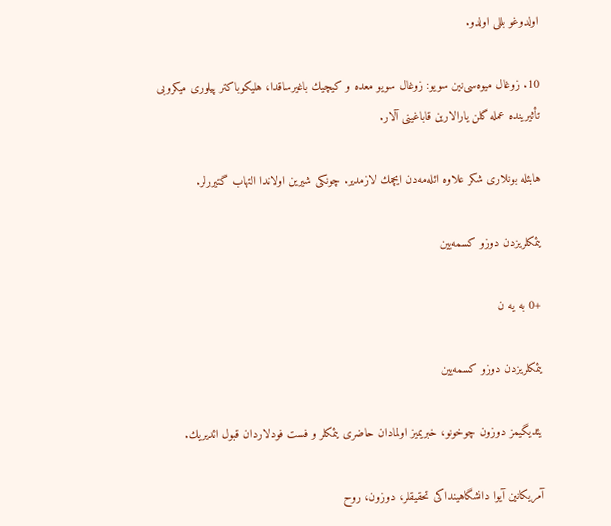اولدوغو بللی اولدو.

10. زوغال میوه‌سی‌نین سویو: زوغال سویو معده و كیچیك باغیرساقدا، هلیكوباكتر پیلوری میكروبی تأثیرینده عمله گلن یارالارین قاباغینی آلار.

هابئله بونلاری شكر علاوه ائله‌مه‌دن ایچمك لازمدیر. چونكی شیرین اولاندا التهاب گتیررلر.

یئمكلریزدن دوزو كسمه‌یین

+0 به یه ن

یئمكلریزدن دوزو كسمه‌یین

یئدیگیمز دوزون چوخونو، خبریمیز اولمادان حاضری یئمكلر و فست فودلاردان قبول ائدیریك.

آمریكانین آیوا دانشگاهینداكی تحقیقلر، دوزون، روح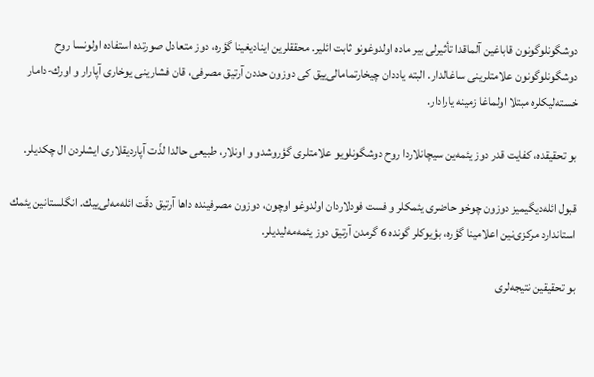دوشگونلوگونون قاباغین آلماقدا تأثیرلی بیر ماده اولدوغونو ثابت ائلیر. محققلرین اینادیغینا گؤره، دوز متعادل صورتده استفاده اولونسا روح دوشگونلوگونون علامتلرینی ساغالدار. البته یاددان چیخارتمامالی‌ییق كی دوزون حددن آرتیق مصرفی، قان فشارینی یوخاری آپارار و اورك-دامار خسته‌لیكلره مبتلا اولماغا زمینه یارادار.

بو تحقیقده، كفایت قدر دوز یئمه‌ین سیچانلاردا روح دوشگونلویو علامتلری گؤروشدو و اونلار، طبیعی حالدا لذّت آپاردیقلاری ایشلردن ال چكدیلر.

قبول ائله‌دیگیمیز دوزون چوخو حاضری یئمكلر و فست فودلاردان اولدوغو اوچون، دوزون مصرفینده داها آرتیق دقّت ائله‌مه‌لی‌ییك. انگلستانین یئمك استاندارد مركزی‌نین اعلامینا گؤره، بؤیوكلر گونده 6 گرمدن آرتیق دوز یئمه‌مه‌لیدیلر.

بو تحقیقین نتیجه‌لری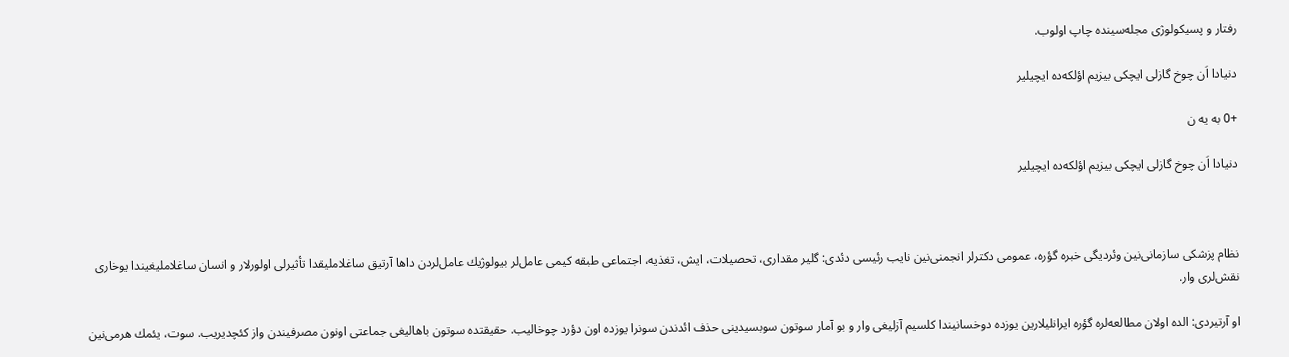رفتار و پسیكولوژی مجله‌سینده چاپ اولوب.

دنیادا اَن چوخ گازلی ایچكی بیزیم اؤلكه‌ده ایچیلیر

+0 به یه ن

دنیادا اَن چوخ گازلی ایچكی بیزیم اؤلكه‌ده ایچیلیر



نظام پزشكی سازمانی‌نین وئردیگی خبره گؤره، عمومی دكترلر انجمنی‌نین نایب رئیسی دئدی: گلیر مقداری، تحصیلات، ایش، تغذیه، اجتماعی طبقه كیمی عامل‌لر بیولوژیك عامل‌لردن داها آرتیق ساغلاملیقدا تأثیرلی اولورلار و انسان ساغلاملیغیندا یوخاری نقش‌لری وار.

او آرتیردی: الده اولان مطالعه‌لره گؤره ایرانلیلارین یوزده دوخسانیندا كلسیم آزلیغی وار و بو آمار سوتون سوبسیدینی حذف ائدندن سونرا یوزده اون دؤرد چوخالیب. حقیقتده سوتون باهالیغی جماعتی اونون مصرفیندن واز كئچدیریب. سوت، یئمك هرمی‌نین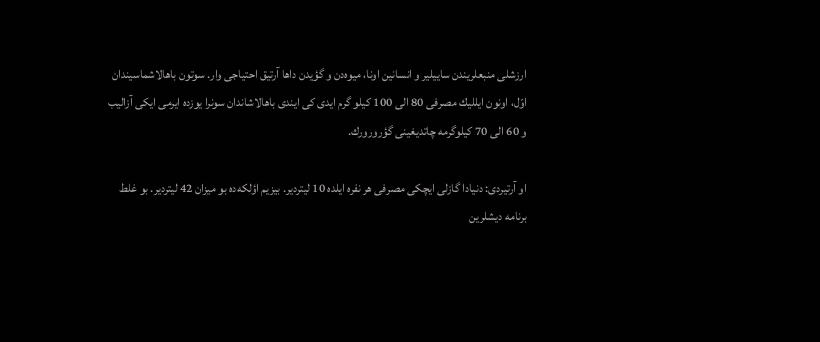ارزشلی منبعلریندن ساییلیر و انسانین اونا، میوه‌دن و گؤیدن داها آرتیق احتیاجی وار. سوتون باهالاشماسیندان اوّل، اونون ایللیك مصرفی 80 الی 100 كیلو گرم ایدی كی ایندی باهالاشاندان سونرا یوزده ایرمی ایكی آزالیب و 60 الی 70 كیلوگرمه چاتدیغینی گؤرورورك.

او آرتیردی: دنیادا گازلی ایچكی مصرفی هر نفره ایلده 10 لیتردیر. بیزیم اؤلكه‌ده بو میزان 42 لیتردیر. بو غلط برنامه دیشلرین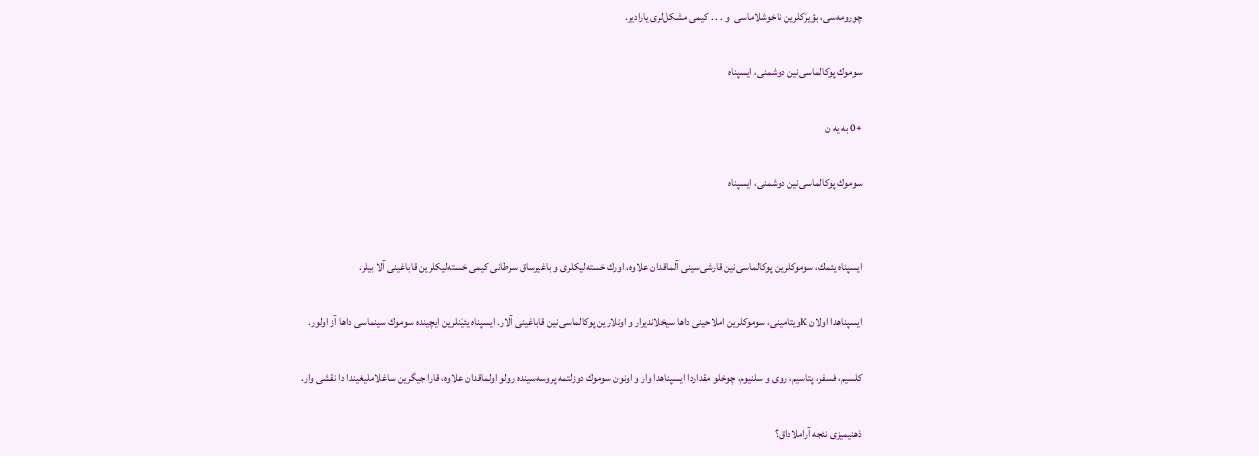چورومه‌سی، بؤیرَكلرین ناخوشلاماسی  و . . . كیمی مشكل‌لری یارادیر.

سوموك پوكالماسی‌نین دوشمنی، ایسپناه

+0 به یه ن

سوموك پوكالماسی‌نین دوشمنی، ایسپناه


ایسپناه یئمك، سوموكلرین پوكالماسی‌نین قارشی‌سینی آلماقدان علاوه، اورك خسته‌لیكلری و باغیرساق سرطانی كیمی خسته‌لیكلرین قاباغینی آلا بیلر.

ایسپناهدا اولان Kویتامینی، سوموكلرین املاحینی داها سیخلاندیرار و اونلارین پوكالماسی‌نین قاباغینی آلار. ایسپناه یئیَنلرین ایچینده سوموك سینماسی داها آز اولور.

كلسیم، فسفر، پتاسیم، روی و سلنیوم، چوخلو مقداردا ایسپناهدا وار و اونون سوموك دوزلتمه پروسه‌سینده رولو اولماقدان علاوه، قارا جیگرین ساغلاملیغیندا دا نقشی وار.

ذهنیمیزی نئجه آراملاداق؟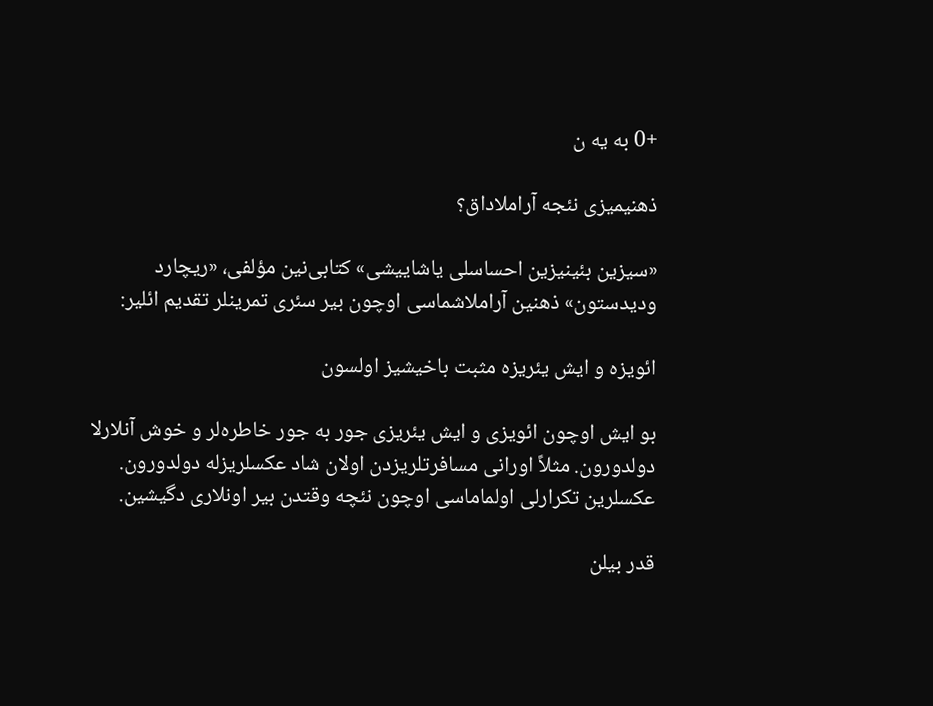+0 به یه ن

ذهنیمیزی نئجه آراملاداق؟

«سیزین بئینیزین احساسلی یاشاییشی» كتابی‌نین مؤلفی، «ریچارد ودیدستون» ذهنین آراملاشماسی اوچون بیر سئری تمرینلر تقدیم ائلیر:

ائویزه و ایش یئریزه مثبت باخیشیز اولسون

بو ایش اوچون ائویزی و ایش یئریزی جور به جور خاطره‌لر و خوش آنلارلا دولدورون. مثلاً اورانی مسافرتلریزدن اولان شاد عكسلریزله دولدورون. عكسلرین تكرارلی اولماماسی اوچون نئچه وقتدن بیر اونلاری دگیشین.

قدر بیلن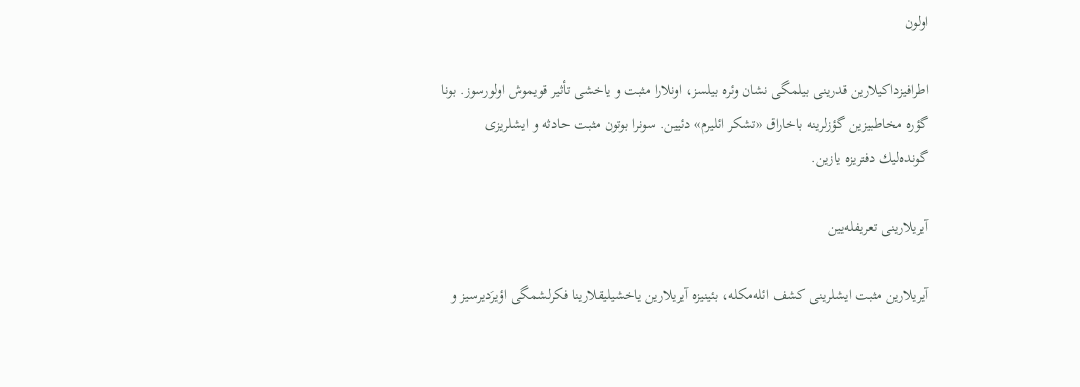اولون

اطرافیزداكیلارین قدرینی بیلمگی نشان وئره‌ بیلسز، اونلارا مثبت و یاخشی تأثیر قویموش اولورسوز. بونا گؤره مخاطبیزین گؤزلرینه باخاراق «تشكر ائلیرم» دئیین. سونرا بوتون مثبت حادثه و ایشلریزی گونده‌لیك دفتریزه یازین.

آیریلارینی تعریفله‌یین

آیریلارین مثبت ایشلرینی كشف ائله‌مكله، بئینیزه آیریلارین یاخشیلیقلارینا فكرلشمگی اؤیرَدیرسیز و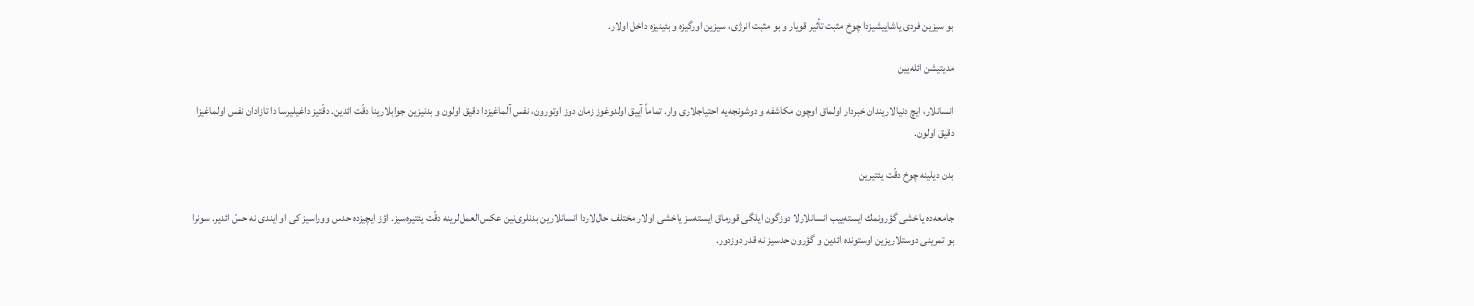بو سیزین فردی یاشاییشیزدا چوخ مثبت تأثیر قویار و بو مثبت انرژی، سیزین اورگیزه و بئینیزه داخل اولار.

مدیتیشن ائله‌یین

انسانلار، ایچ دنیالاریندان خبردار اولماق اوچون مكاشفه و دوشونجه‌یه احتیاجلاری وار. تماماً آییق اولدوغوز زمان دوز اوتورون، نفس آلماغیزدا دقیق اولون و بدنیزین جوابلارینا دقّت ائدین. دقّتیز داغیلیرسا دا تازادان نفس اولماغیزا دقیق اولون.

بدن دیلینه چوخ دقّت یئتیرین

جامعه‌ده یاخشی گؤرونمك ایسته‌ییب انسانلارلا دوزگون ایلگی قورماق ایسته‌سز یاخشی اولار مختلف حال‌لاردا انسانلارین بدنلری‌نین عكس‌العمل‌لرینه دقّت یئتیره‌سیز. اؤز ایچیزده حدس ووراسیز كی او ایندی نه حسّ ائدیر. سونرا بو تمرینی دوستلاریزین اوستونده ائدین و گؤرون حدسیز نه قدر دوزدور.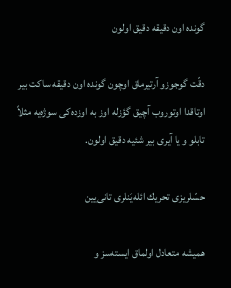گونده اون دقیقه دقیق اولون

دقّت گوجوزو آرتیرماق اوچون گونده اون دقیقه ساكت بیر اوتاقدا اوتوروب آچیق گؤزله اوز به اوزده‌كی سوژه‌یه مثلاً تابلو و یا آیری بیر شئیه دقیق اولون.

حسّلریزی تحریك ائله‌یَنلری تانی‌یین

همیشه متعادل اولماق ایسته‌سز و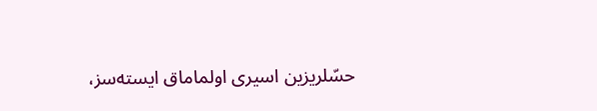حسّلریزین اسیری اولماماق ایسته‌سز،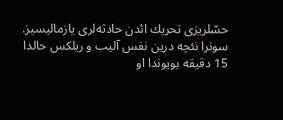حسّلریزی تحریك ائدن حادثه‌لری یازمالیسیز. سونرا نئچه درین نفس آلیب و ریلكس حالدا 15 دقیقه بویوندا او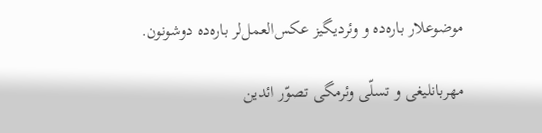موضوعلار باره‌ده و وئردیگیز عكس‌العمل‌لر باره‌ده دوشونون.

مهربانلیغی و تسلّی وئرمگی تصوّر ائدین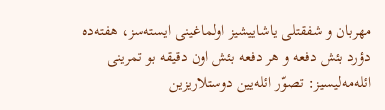مهربان و شفقتلی یاشاییشیز اولماغینی ایسته‌سز، هفته‌ده دؤرد بئش دفعه و هر دفعه بئش اون دقیقه بو تمرینی ائله‌مه‌لیسیز: تصوّر ائله‌یین دوستلاریزین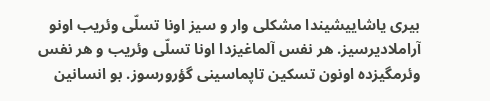بیری یاشاییشیندا مشكلی وار و سیز اونا تسلّی وئریب اونو آراملادیرسیز. هر نفس آلماغیزدا اونا تسلّی وئریب و هر نفس وئرمگیزده اونون تسكین تاپماسینی گؤرورسوز. بو انسانین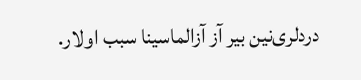دردلری‌نین بیر آز آزالماسینا سبب اولار.